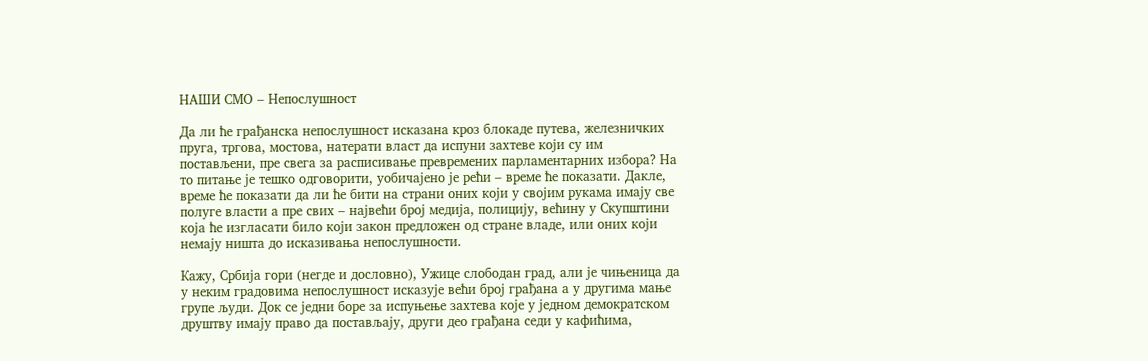НАШИ СМО – Непослушност

Да ли ће грађанска непослушност исказана кроз блокаде путева, железничких пруга, тргова, мостова, натерати власт да испуни захтеве који су им постављени, пре свега за расписивање превремених парламентарних избора? На то питање је тешко одговорити, уобичајено је рећи – време ће показати. Дакле, време ће показати да ли ће бити на страни оних који у својим рукама имају све полуге власти а пре свих – највећи број медија, полицију, већину у Скупштини која ће изгласати било који закон предложен од стране владе, или оних који немају ништа до исказивања непослушности.

Кажу, Србија гори (негде и дословно), Ужице слободан град, али је чињеница да у неким градовима непослушност исказује већи број грађана а у другима мање групе људи. Док се једни боре за испуњење захтева које у једном демократском друштву имају право да постављају, други део грађана седи у кафићима,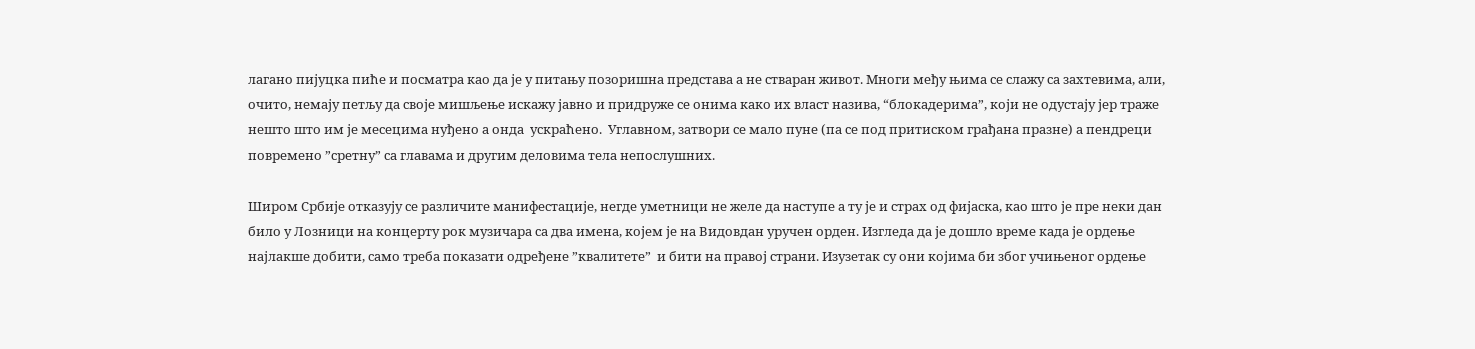лагано пијуцка пиће и посматра као да је у питању позоришна представа а не стваран живот. Многи међу њима се слажу са захтевима, али, очито, немају петљу да своје мишљење искажу јавно и придруже се онима како их власт назива, “блокадерима”, који не одустају јер траже нешто што им је месецима нуђено а онда  ускраћено.  Углавном, затвори се мало пуне (па се под притиском грађана празне) а пендреци повремено ”сретну” са главама и другим деловима тела непослушних.

Широм Србије отказују се различите манифестације, негде уметници не желе да наступе а ту је и страх од фијаска, као што је пре неки дан било у Лозници на концерту рок музичара са два имена, којем је на Видовдан уручен орден. Изгледа да је дошло време када је ордење најлакше добити, само треба показати одређене ”квалитете”  и бити на правој страни. Изузетак су они којима би због учињеног ордење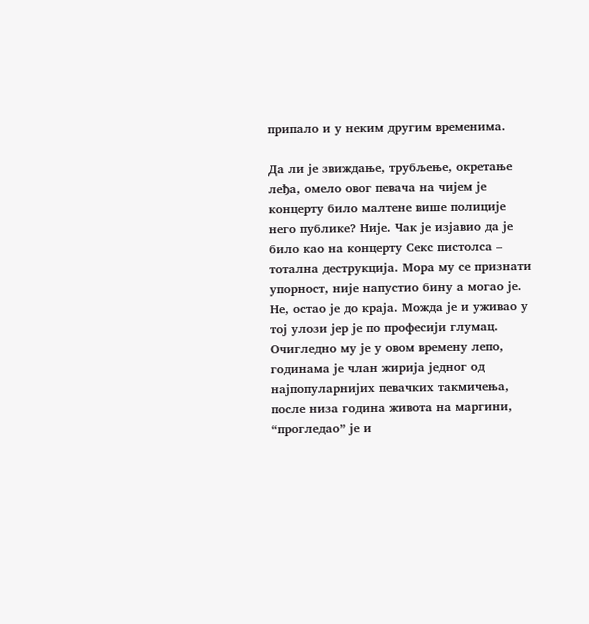припало и у неким другим временима.

Да ли је звиждање, трубљење, окретање леђа, омело овог певача на чијем је концерту било малтене више полиције него публике? Није. Чак је изјавио да је било као на концерту Секс пистолса – тотална деструкција. Мора му се признати упорност, није напустио бину а могао је. Не, остао је до краја. Можда је и уживао у тој улози јер је по професији глумац. Очигледно му је у овом времену лепо, годинама је члан жирија једног од најпопуларнијих певачких такмичења, после низа година живота на маргини, “прогледао” је и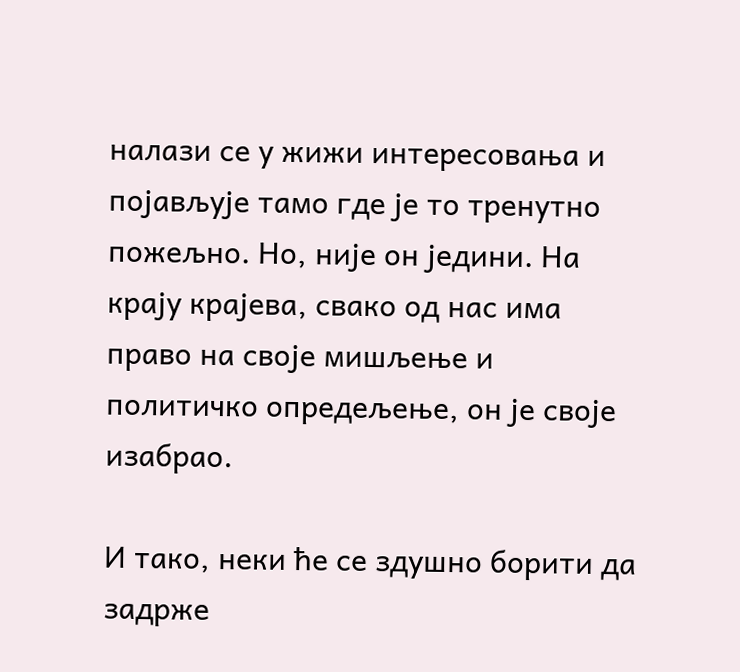налази се у жижи интересовања и појављује тамо где је то тренутно пожељно. Но, није он једини. На крају крајева, свако од нас има право на своје мишљење и политичко опредељење, он је своје изабрао.

И тако, неки ће се здушно борити да задрже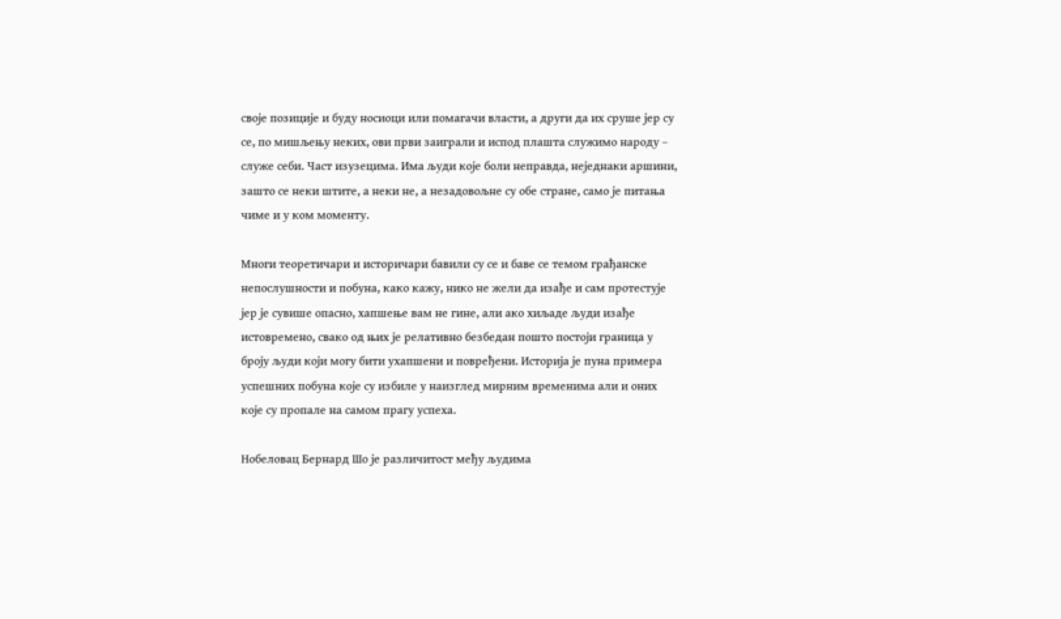своје позиције и буду носиоци или помагачи власти, а други да их сруше јер су се, по мишљењу неких, ови први заиграли и испод плашта служимо народу – служе себи. Част изузецима. Има људи које боли неправда, неједнаки аршини, зашто се неки штите, а неки не, а незадовољне су обе стране, само је питања чиме и у ком моменту.

Многи теоретичари и историчари бавили су се и баве се темом грађанске непослушности и побуна, како кажу, нико не жели да изађе и сам протестује јер је сувише опасно, хапшење вам не гине, али ако хиљаде људи изађе истовремено, свако од њих је релативно безбедан пошто постоји граница у броју људи који могу бити ухапшени и повређени. Историја је пуна примера успешних побуна које су избиле у наизглед мирним временима али и оних које су пропале на самом прагу успеха.

Нобеловац Бернард Шо је различитост међу људима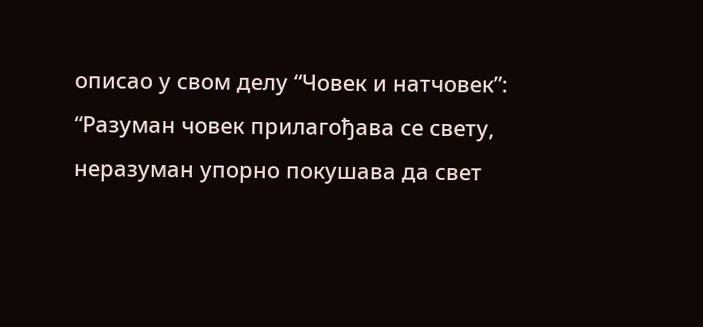описао у свом делу “Човек и натчовек”: “Разуман човек прилагођава се свету, неразуман упорно покушава да свет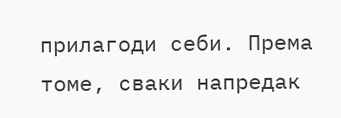прилагоди себи. Према томе, сваки напредак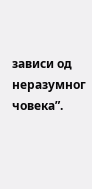зависи од неразумног човека”.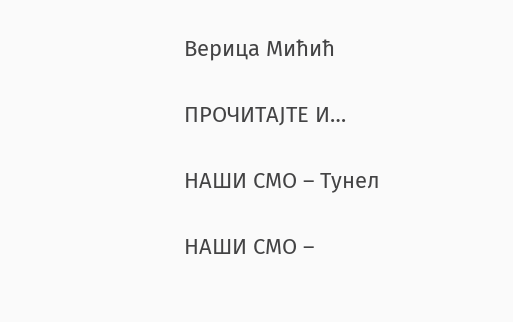Верица Мићић

ПРОЧИТАЈТЕ И…

НАШИ СМО – Тунел

НАШИ СМО –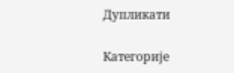Дупликати

Категорије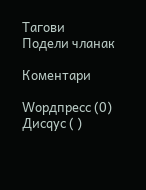Тагови
Подели чланак

Коментари

Wордпресс (0)
Дисqус ( )